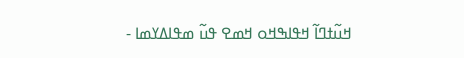ߞߎ߬ߙߣߊ߬ ߞߟߊߒߞߋ ߞߘߐ ߟߎ߬ ߘߟߊߡߌߘߊ -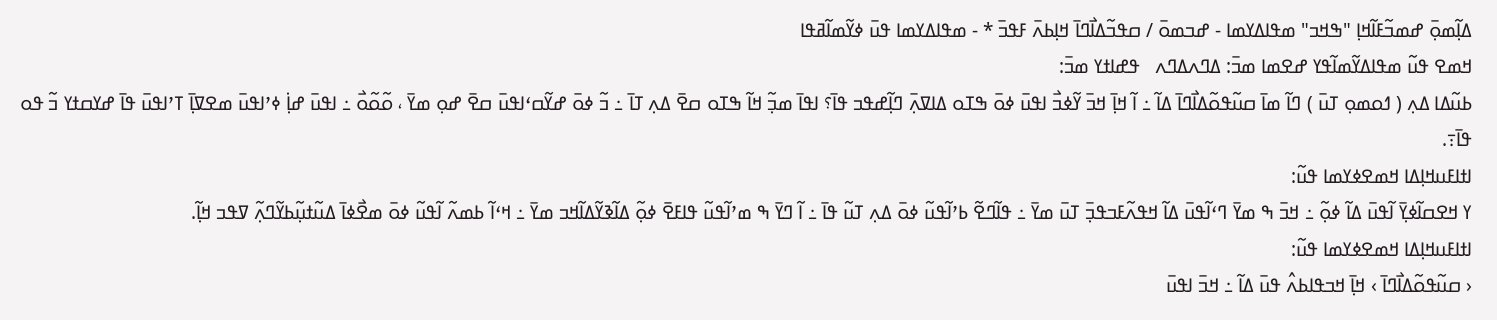ߡߊ߲߬ߘߋ߲߫ ߝߘߏ߬ߓߊ߬ߞߊ߲ "ߒߞߏ" ߘߟߊߡߌߘߊ - ߝߏߘߋ߫ / ߛߟߏ߬ߡߊ߯ߣߊ߫ ߞߊ߲ߕߍ߫ ߓߟߏ߫ * - ߘߟߊߡߌߘߊ ߟߎ߫ ߦߌ߬ߘߊ߬ߥߟߊ
ߞߘߐ ߟߎ߬ ߘߟߊߡߌ߬ߘߊ߬ߟߌ ߝߐߘߊ ߘߏ߫: ߡߣߍߡߣߍ   ߟߝߊߙߌ ߘߏ߫:
ߕߎ߬ߡߊ ߡߍ߲ ( ߗߋߘߋ߲ ߠߎ߫ ) ߣߊ߬ ߘߊ߫ ߛߎ߬ߟߋ߬ߡߊ߯ߣߊ߫ ߡߊ߬ ߸ ߊ߬ ߞߊ߲߫ ߞߏ߫ ߌ߬ߦߏ߯ ߊߟߎ߫ ߦߋ߫ ߒߠߋ ߡߊߜߍ߲߫ ߣߊ߲߬ߝߟߏ ߟߊ߫؟ ߊߟߊ߫ ߘߏ߲߬ ߞߊ߬ ߒߠߋ ߛߐ߫ ߡߍ߲ ߠߊ߫ ߸ ߏ߬ ߦߋ߫ ߝߌ߬ߛߵߊߟߎ߫ ߛߐ߫ ߝߋ߲ ߘߌ߫ ، ߋ߬ߋ߬ߋ߯ ߸ ߊߟߎ߫ ߝߊ߲߭ ߦߴߊߟߎ߫ ߘߐߜߊ߲߫ ߠߴߊߟߎ߫ ߟߊ߫ ߝߌߛߙߌ ߏ߬ ߟߋ ߟߊ߫߹.
ߊߙߊߓߎߞߊ߲ߡߊ ߞߘߐߦߌߘߊ ߟߎ߬:
ߌ ߞߐߛߊ߬ߦߌ߲߫ ߊ߬ߟߎ߫ ߡߊ߬ ߦߋ߲߬ ߸ ߞߏ߫ ߒ ߘߌ߫ ߣߵߊ߬ߟߎ߫ ߡߊ߬ ߞߟߍ߬ߓߏߟߏ߲߫ ߠߎ߫ ߘߌ߫ ߸ ߟߊ߬ߣߐ߬ ߕߴߊ߬ߟߎ߬ ߦߋ߫ ߡߍ߲ ߠߎ߬ ߟߊ߫ ߸ ߊ߬ ߣߌ߫ ߒ ߘߴߊ߬ߟߎ߬ ߟߊߓߐ߫ ߦߋ߲߬ ߡߊ߬ߢߌ߬ߡߊ߬ߞߏ ߘߌ߫ ߸ ߞߵߊ߬ ߕߘߍ߬ ߊ߬ߟߎ߬ ߦߋ߫ ߘߐ߯ߦߊ߫ ߡߎ߬ߙߎ߲߬ߕߌ߬ߣߍ߲߬ ߜߟߏ ߞߊ߲߬.
ߊߙߊߓߎߞߊ߲ߡߊ ߞߘߐߦߌߘߊ ߟߎ߬:
‹ ߛߎ߬ߟߋ߬ߡߊ߯ߣߊ߫ › ߞߊ߲߫ ߞߏߟߊߕߍ߮ ߟߎ߫ ߡߊ߬ ߸ ߞߏ߫ ߊߟߎ߫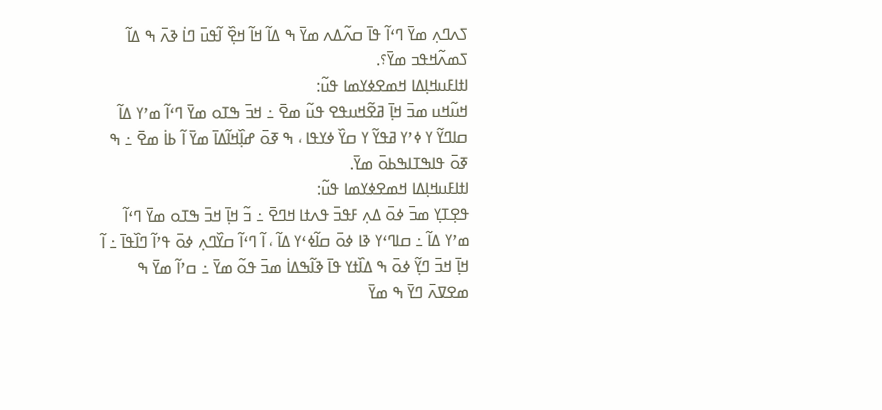ߖߍߣߍ߲ ߘߌ߫ ߣߵߊ߬ ߟߊ߫ ߛߍ߬ߡߍ ߘߌ߫ ߒ ߡߊ߬ ߞߊ߬ ߞߐ߲߰ ߊ߬ߟߎ߫ ߣߊ߭ ߢߍ߫ ߒ ߡߊ߬ ߖߘߍ߬ߞߟߏ ߘߌ߫؟.
ߊߙߊߓߎߞߊ߲ߡߊ ߞߘߐߦߌߘߊ ߟߎ߬:
ߞߎ߬ߞߎ ߘߏ߫ ߞߊ߲߫ ߥߐ߬ߞߎߟߐ ߟߎ߬ ߘߐ߫ ߸ ߞߏ߫ ߒߠߋ ߘߌ߫ ߣߵߊ߬ ߘߴߌ ߡߊ߬ ߛߊߣߌ߬ ߌ ߦߴߌ ߥߟߌ߬ ߌ ߛߌ߰ ߦߌߟߊ ، ߒ ߧߋ߫ ߝߊ߲߰ߞߊ߬ߡߊ߫ ߘߌ߫ ߊ߬ ߕߊ߭ ߘߐ߫ ߸ ߒ ߧߋ߫ ߟߊߒߠߊߒߕߋ߫ ߘߌ߫.
ߊߙߊߓߎߞߊ߲ߡߊ ߞߘߐߦߌߘߊ ߟߎ߬:
ߟߐ߲ߠߌ߲ ߘߏ߫ ߦߋ߫ ߡߍ߲ ߓߟߏ߫ ߟߍߙߊ ߞߣߐ߫ ߸ ߏ߬ ߞߊ߲߫ ߞߏ߫ ߒߠߋ ߘߌ߫ ߣߵߊ߬ ߘߴߌ ߡߊ߬ ߸ ߛߊߣߵߌ ߢߊ ߦߋ߫ ߛߊ߬ߦߵߌ ߡߊ߬ ، ߊ߬ ߣߵߊ߬ ߛߌ߰ߣߍ߲ ߦߋ߫ ߟߴߊ߬ ߣߊ߰ߟߊ߫ ߸ ߊ߬ ߞߊ߲߫ ߞߏ߫ ߣߌ߲߬ ߦߋ߫ ߒ ߡߊ߰ߙߌ ߟߊ߫ ߢߊ߬ߒߡߊ߭ ߘߏ߫ ߟߋ߬ ߘߌ߫ ߸ ߛߴߊ߬ ߘߌ߫ ߒ ߘߐߜߍ߫ ߣߌ߫ ߒ ߘߌ߫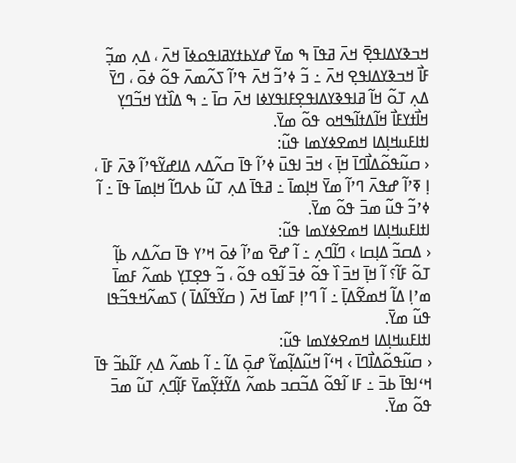ߞߏߢߌߡߊߟߐ߲߫ ߞߍ߫ ߥߟߊ߫ ߒ ߘߌ߫ ߝߌߕߙߌߥߊߟߋߦߊ߫ ߞߍ߫ ، ߡߍ߲ ߘߏ߲߬ ߓߊ߯ ߞߏߢߌߡߊߟߐ߲ ߞߍ߫ ߸ ߏ߬ ߦߴߏ߬ ߞߍ߫ ߟߴߊ߬ ߖߍ߬ߘߍ߫ ߟߋ߬ ߦߋ߫ ، ߣߌ߫ ߡߍ߲ ߠߋ߬ ߞߊ߬ ߥߊߟߢߌߡߊߟߐ߲ߓߊߟߌߦߊ ߞߍ߫ ߛߊ߫ ߸ ߒ ߡߊ߰ߙߌ ߞߏ߬ߣߌ߲ ߞߊ߯ߙߌߓߊ߯ ߞߊ߬ߡߙߊ߬ߒߞߋ ߟߋ߬ ߘߌ߫.
ߊߙߊߓߎߞߊ߲ߡߊ ߞߘߐߦߌߘߊ ߟߎ߬:
‹ ߛߎ߬ߟߋ߬ߡߊ߯ߣߊ߫ ߞߊ߲߫ › ߞߏ߫ ߊߟߎ߫ ߦߴߊ߬ ߟߊ߫ ߛߍ߬ߡߍ ߡߊߝߌ߬ߟߴߊ߬ ߢߍ߫ ߓߊ߫ ، ߊ߲ ߧߴߊ߬ ߝߟߍ߫ ߣߴߊ߬ ߘߌ߫ ߞߊ߲ߘߊ߫ ߸ ߥߟߊ߫ ߡߍ߲ ߠߎ߬ ߕߍߣߊ߬ ߞߊ߲ߘߊ߫ ߟߊ߫ ߸ ߊ߬ ߦߴߏ߬ ߟߎ߬ ߘߏ߫ ߟߋ߬ ߘߌ߫.
ߊߙߊߓߎߞߊ߲ߡߊ ߞߘߐߦߌߘߊ ߟߎ߬:
‹ ߡߛߏ߬ ߡߊ߲ߛߊ › ߣߊ߬ߣߍ߲ ߸ ߊ߬ ߝߐ߫ ߘߴߊ߬ ߦߋ߫ ߞߴߌ ߟߊ߫ ߛߍ߬ߡߍ ߕߊ߲߬ ߠߋ߬ ߓߊ߬؟ ߊ߬ ߞߊ߲߫ ߞߏ߫ ߊ߰ ߟߋ߬ ߦߏ߫ ߊ߬ߟߋ ߟߋ߬ ، ߏ߬ ߟߐ߲ߠߌ߲ ߕߘߍ߬ ߓߘߊ߫ ߘߴߊ߲ ߡߊ߬ ߞߘߐ߬ߡߊ߲߫ ߸ ߊ߬ ߣߴߊ߲ ߓߘߊ߫ ߞߍ߫ ( ߛߌ߬ߟߊ߬ߡߊ߫ ) ߖߘߍ߬ߞߟߏ߬ߟߊ ߟߎ߬ ߘߌ߫.
ߊߙߊߓߎߞߊ߲ߡߊ ߞߘߐߦߌߘߊ ߟߎ߬:
‹ ߛߎ߬ߟߋ߬ߡߊ߯ߣߊ߫ › ߞߵߊ߬ ߞߎ߬ߡߊ߲߬ߘߌ߬ ߝߋ߲߫ ߡߊ߬ ߸ ߊ߬ ߕߘߍ߬ ߡߍ߲ ߓߊ߬ߕߏ߬ ߟߊ߫ ߞߵߊߟߊ߫ ߕߏ߫ ߸ ߓߊ ߊ߬ߟߋ߬ ߡߏ߬ߛߏ ߕߘߍ߬ ߡߌ߬ߙߌ߲߬ߘߌ߫ ߓߊ߲߬ߣߍ߲ ߠߎ߬ ߘߏ߫ ߟߋ߬ ߘߌ߫.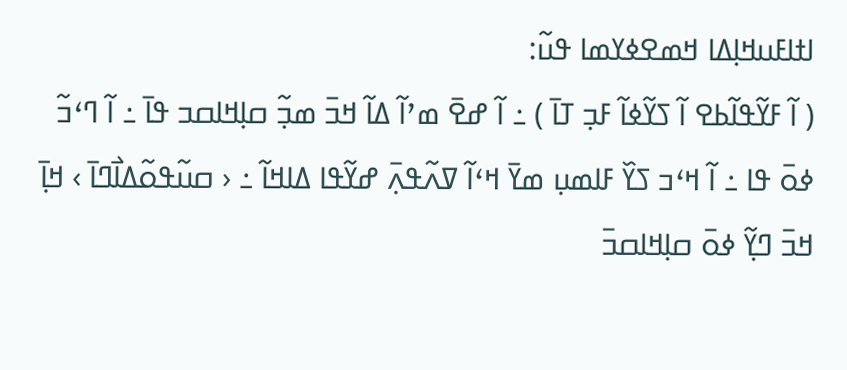ߊߙߊߓߎߞߊ߲ߡߊ ߞߘߐߦߌߘߊ ߟߎ߬:
( ߊ߬ ߓߌ߬ߟߊ߬ߕߐ ߊ߬ ߖߌ߬ߦߊ߬ ߓߏ߲ ߠߊ߫ ) ߸ ߊ߬ ߝߐ߫ ߘߴߊ߬ ߡߊ߬ ߞߏ߫ ߘߏ߲߬ ߛߊ߲ߞߊߛߏ ߟߊ߫ ߸ ߊ߬ ߣߵߏ߬ ߦߋ߫ ߟߊ ߸ ߊ߬ ߞߵߏ ߖߌ߰ ߓߊߘߎ߲ ߘߌ߫ ߞߵߊ߬ ߜߍ߬ߟߍ߲߫ ߝߌ߬ߟߊ ߡߊߞߊ߬ ߸ ‹ ߛߎ߬ߟߋ߬ߡߊ߯ߣߊ߫ › ߞߊ߲߫ ߞߏ߫ ߣߌ߲߬ ߦߋ߫ ߛߊ߲ߞߊߛߏ߫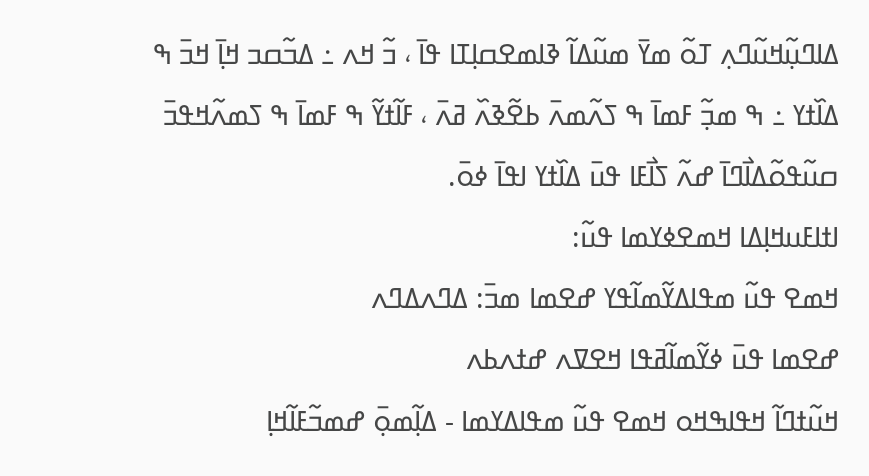ߡߊߣߎ߲߬ߞߎ߬ߣߍ߲ ߠߋ߬ ߘߌ߫ ߘߎ߬ߡߊ߬ ߢߊߘߐߛߊ߲ߠߊ ߟߊ߫ ، ߏ߬ ߞߍ ߸ ߡߏ߬ߛߏ ߞߊ߲߫ ߞߏ߫ ߒ ߡߊ߰ߙߌ ߸ ߒ ߘߏ߲߬ ߓߘߊ߫ ߒ ߖߍ߬ߘߍ߫ ߕߐ߬ߢߍ߰ ߥߍ߫ ، ߓߊ߬ߙߌ߬ ߒ ߓߘߊ߫ ߒ ߖߘߍ߬ߞߟߏ߫ ߛߎ߬ߟߋ߬ߡߊ߯ߣߊ߫ ߝߍ߬ ߖߊ߯ߓߊ ߟߎ߫ ߡߊ߰ߙߌ ߊߟߊ߫ ߦߋ߫.
ߊߙߊߓߎߞߊ߲ߡߊ ߞߘߐߦߌߘߊ ߟߎ߬:
ߞߘߐ ߟߎ߬ ߘߟߊߡߌ߬ߘߊ߬ߟߌ ߝߐߘߊ ߘߏ߫: ߡߣߍߡߣߍ
ߝߐߘߊ ߟߎ߫ ߦߌ߬ߘߊ߬ߥߟߊ ߞߐߜߍ ߝߙߍߕߍ
ߞߎ߬ߙߣߊ߬ ߞߟߊߒߞߋ ߞߘߐ ߟߎ߬ ߘߟߊߡߌߘߊ - ߡߊ߲߬ߘߋ߲߫ ߝߘߏ߬ߓߊ߬ߞߊ߲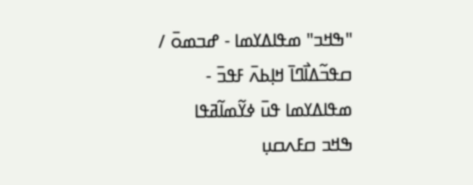"ߒߞߏ" ߘߟߊߡߌߘߊ - ߝߏߘߋ߫ / ߛߟߏ߬ߡߊ߯ߣߊ߫ ߞߊ߲ߕߍ߫ ߓߟߏ߫ - ߘߟߊߡߌߘߊ ߟߎ߫ ߦߌ߬ߘߊ߬ߥߟߊ
ߒߞߏ ߛߓߍߛߎ߲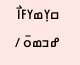ߛߌ߲ߘߌߓߊ߯ ߝߏߘߋ߫ /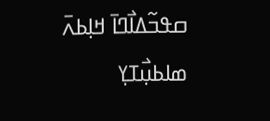ߛߟߏ߬ߡߊ߯ߣߊ߫ ߞߊ߲ߕߍ߫
ߘߊߕߎ߲߯ߠߌ߲